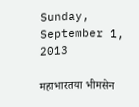Sunday, September 1, 2013

महाभारतया भीमसेन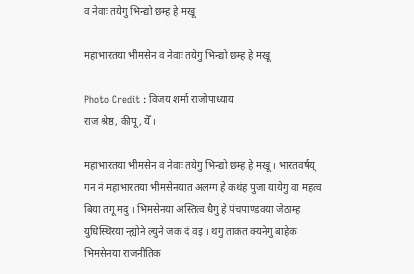व नेवाः तयेगु भिन्द्यो छम्ह हे मखू

महाभारतया भीमसेन व नेवाः तयेगु भिन्द्यो छम्ह हे मखू

Photo Credit : विजय शर्मा राजोपाध्याय
राज श्रेष्ठ, कीपू, येँ ।

महाभारतया भीमसेन व नेवाः तयेगु भिन्द्यो छम्ह हे मखू । भारतवर्षय् गन नं महाभारतया भीमसेनयात अलग्ग हे कथंह पुजा यायेगु वा महत्व बिया तगू मदु । भिमसेनया अस्तित्व धैगु हे पंचपाण्डवया जेठाम्ह युधिस्थिरया न्ह्योने ल्युने जक दं वइ । थगु ताकत क्यनेगु बाहेक भिमसेनया राजनीतिक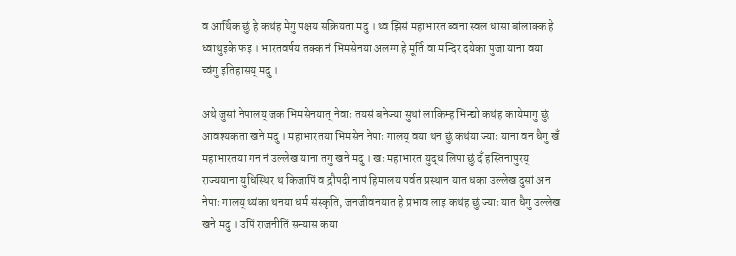व आर्थिक छुं हे कथंह मेगु पक्षय सक्रियता मदु । थ्व झिसं महाभारत ब्वना स्वल धासा बांलाक्क हे ध्वाथुइके फइ । भारतवर्षय तक्क नं भिमसेनया अलग्ग हे मूर्ति वा मन्दिर दयेका पुजा याना वया च्वंगु इतिहासय् मदु ।

अथे जुसां नेपालय् जक भिमसेनयात् नेवाः तयसं बनेज्या सुथां लाकिम्ह भिन्द्यो कथंह कायेमागु छुं आवश्यकता खने मदु । महाभारतया भिमसेन नेपाः गालय् वया थन छुं कथंया ज्याः याना वन धैगु खँ महाभारतया गन नं उल्लेख याना तगु खने मदु । खः महाभारत युद्ध लिपा छुं दँ हस्तिनापुरय् राज्ययाना युधिस्थिर थ किजापिं व द्रौपदी नापं हिमालय पर्वत प्रस्थान यात धका उल्लेख दुसां अन नेपाः गालय् थ्यंका थनया धर्म संस्कृति, जनजीवनयात हे प्रभाव लाइ कथंह छुं ज्याः यात धैगु उल्लेख खने मदु । उपिं राजनीतिं सन्यास कया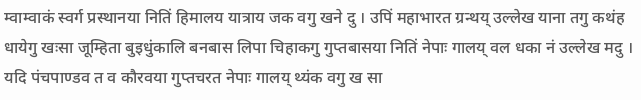म्वाम्वाकं स्वर्ग प्रस्थानया नितिं हिमालय यात्राय जक वगु खने दु । उपिं महाभारत ग्रन्थय् उल्लेख याना तगु कथंह धायेगु खःसा जूम्हिता बुइधुंकालि बनबास लिपा चिहाकगु गुप्तबासया नितिं नेपाः गालय् वल धका नं उल्लेख मदु । यदि पंचपाण्डव त व कौरवया गुप्तचरत नेपाः गालय् थ्यंक वगु ख सा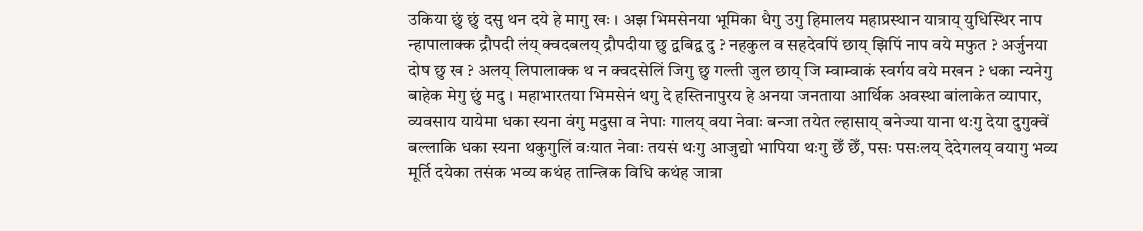उकिया छुं छुं दसु थन दये हे मागु खः । अझ भिमसेनया भूमिका धैगु उगु हिमालय महाप्रस्थान यात्राय् युधिस्थिर नाप न्हापालाक्क द्रौपदी लंय् क्वदबलय् द्रौपदीया छु द्वबिद्व दु ? नहकुल व सहदेवपिं छाय् झिपिं नाप वये मफुत ? अर्जुनया दोष छु ख ? अलय् लिपालाक्क थ न क्वदसेलिं जिगु छु गल्ती जुल छाय् जि म्वाम्वाकं स्वर्गय वये मखन ? धका न्यनेगु बाहेक मेगु छुं मदु । महाभारतया भिमसेनं थगु दे हस्तिनापुरय हे अनया जनताया आर्थिक अवस्था बांलाकेत व्यापार, व्यवसाय यायेमा धका स्यना वंगु मदुसा व नेपाः गालय् वया नेवाः बन्जा तयेत ल्हासाय् बनेज्या याना थःगु देया दुगुक्वें बल्लाकि धका स्यना थकुगुलिं वःयात नेवाः तयसं थःगु आजुद्यो भापिया थःगु छेँ छेँ, पसः पसःलय् देदेगलय् वयागु भव्य मूर्ति दयेका तसंक भव्य कथंह तान्त्रिक विधि कथंह जात्रा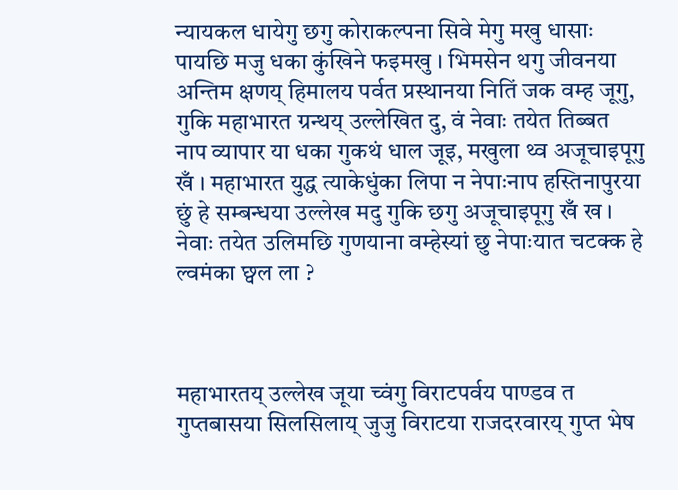न्यायकल धायेगु छगु कोराकल्पना सिवे मेगु मखु धासाः पायछि मजु धका कुंखिने फइमखु । भिमसेन थगु जीवनया अन्तिम क्षणय् हिमालय पर्वत प्रस्थानया नितिं जक वम्ह जूगु, गुकि महाभारत ग्रन्थय् उल्लेखित दु, वं नेवाः तयेत तिब्बत नाप व्यापार या धका गुकथं धाल जूइ, मखुला थ्व अजूचाइपूगु खँ । महाभारत युद्ध त्याकेधुंका लिपा न नेपाःनाप हस्तिनापुरया छुं हे सम्बन्धया उल्लेख मदु गुकि छगु अजूचाइपूगु खँ ख । नेवाः तयेत उलिमछि गुणयाना वम्हेस्यां छु नेपाःयात चटक्क हे ल्वमंका छ्वल ला ?



महाभारतय् उल्लेख जूया च्वंगु विराटपर्वय पाण्डव त गुप्तबासया सिलसिलाय् जुजु विराटया राजदरवारय् गुप्त भेष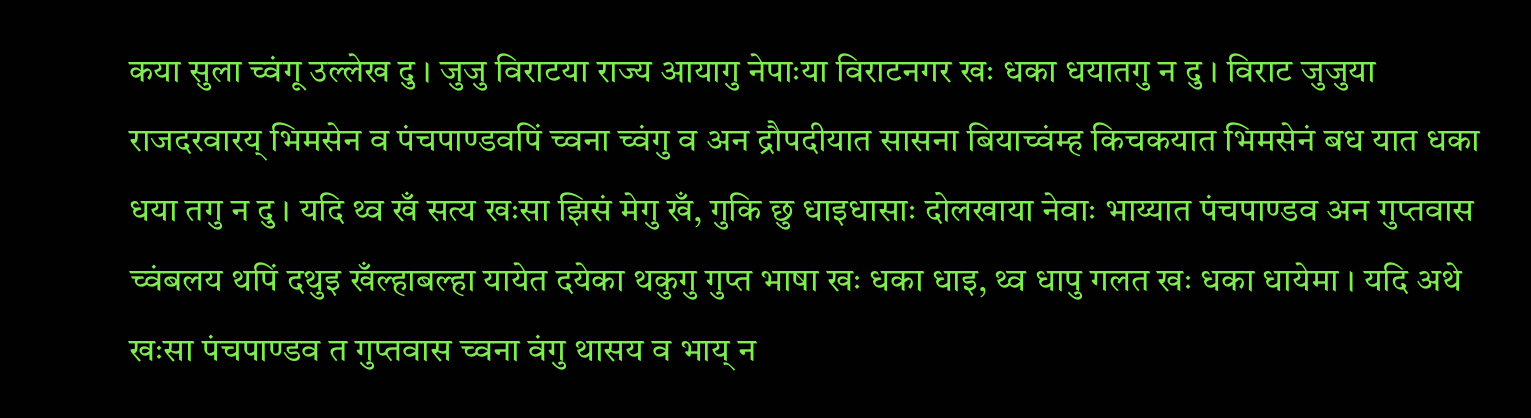कया सुला च्वंगू उल्लेख दु । जुजु विराटया राज्य आयागु नेपाःया विराटनगर खः धका धयातगु न दु । विराट जुजुया  राजदरवारय् भिमसेन व पंचपाण्डवपिं च्वना च्वंगु व अन द्रौपदीयात सासना बियाच्वंम्ह किचकयात भिमसेनं बध यात धका धया तगु न दु । यदि थ्व खँ सत्य खःसा झिसं मेगु खँ, गुकि छु धाइधासाः दोलखाया नेवाः भाय्यात पंचपाण्डव अन गुप्तवास च्वंबलय थपिं दथुइ खँल्हाबल्हा यायेत दयेका थकुगु गुप्त भाषा खः धका धाइ, थ्व धापु गलत खः धका धायेमा । यदि अथे खःसा पंचपाण्डव त गुप्तवास च्वना वंगु थासय व भाय् न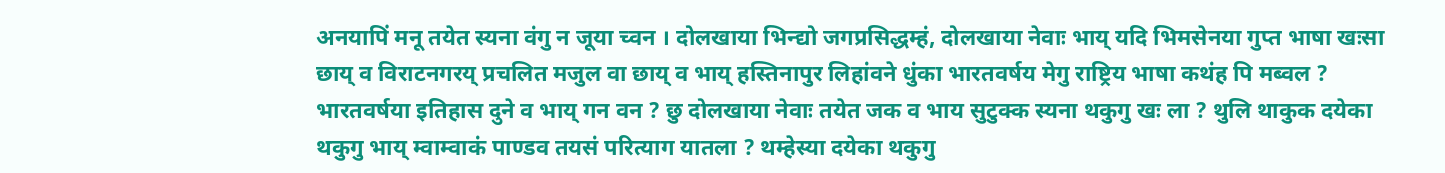अनयापिं मनू तयेत स्यना वंगु न जूया च्वन । दोलखाया भिन्द्यो जगप्रसिद्धम्हं, दोलखाया नेवाः भाय् यदि भिमसेनया गुप्त भाषा खःसा छाय् व विराटनगरय् प्रचलित मजुल वा छाय् व भाय् हस्तिनापुर लिहांवने धुंका भारतवर्षय मेगु राष्ट्रिय भाषा कथंह पि मब्वल ? भारतवर्षया इतिहास दुने व भाय् गन वन ? छु दोलखाया नेवाः तयेत जक व भाय सुटुक्क स्यना थकुगु खः ला ? थुलि थाकुक दयेका थकुगु भाय् म्वाम्वाकं पाण्डव तयसं परित्याग यातला ? थम्हेस्या दयेका थकुगु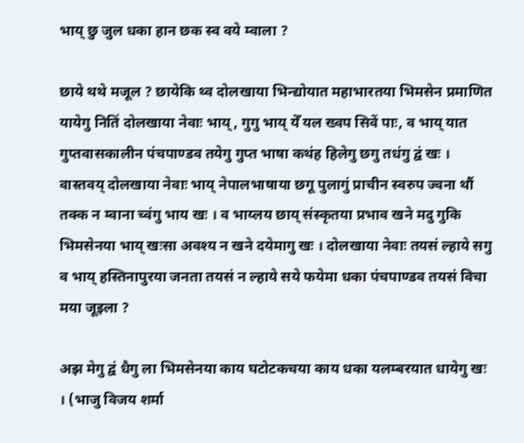भाय् छु जुल धका हान छक स्व वये म्वाला ?

छाये थथे मजूल ? छायेकि थ्व दोलखाया भिन्द्योयात महाभारतया भिमसेन प्रमाणित यायेगु नितिं दोलखाया नेवाः भाय्, गुगु भाय् येँ यल ख्वप सिवें पाः, व भाय् यात गुप्तवासकालीन पंचपाण्डव तयेगु गुप्त भाषा कथंह हिलेगु छगु तधंगु द्वं खः । वास्तवय् दोलखाया नेवाः भाय् नेपालभाषाया छगू पुलागुं प्राचीन स्वरुप ज्वना थौं तक्क न म्वाना च्वंगु भाय खः । व भाय्लय छाय् संस्कृतया प्रभाव खने मदु गुकि भिमसेनया भाय् खःसा अवश्य न खने दयेमागु खः । दोलखाया नेवाः तयसं ल्हाये सगु व भाय् हस्तिनापुरया जनता तयसं न ल्हाये सये फयेमा धका पंचपाण्डव तयसं विचा मया जूइला ?

अझ मेगु द्वं धैगु ला भिमसेनया काय घटोटकचया काय धका यलम्बरयात धायेगु खः । (भाजु विजय शर्मा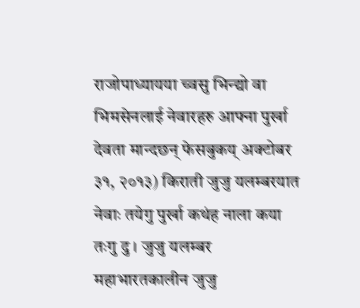राजोपाध्यायया च्वसु भिन्द्यो वा भिमसेनलाई नेवारहरु आफ्ना पुर्खा देवता मान्दछन् फेसबुकय् अक्टोबर ३१, २०१३) किराती जुजु यलम्बरयात नेवाः तयेगु पुर्खा कथंह नाला कया तःगु दु । जुजु यलम्बर महाभारतकालीन जुजु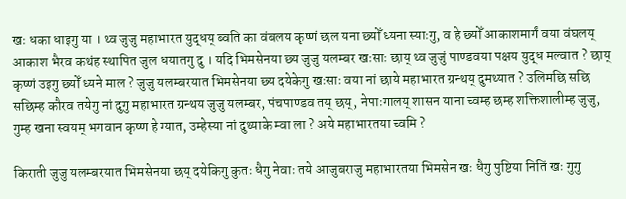खः धका धाइगु या । थ्व जुजु महाभारत युद्धय् ब्वति का वंबलय कृष्णं छल यना छ्योँ ध्यना स्याःगु, व हे छ्योँ आकाशमार्गं वया वंघलय् आकाश भैरव कथंह स्थापित जुल धयातगु दु । यदि भिमसेनया छ्य जुजु यलम्बर खःसाः छाय् थ्व जुजुं पाण्डवया पक्षय युद्ध मल्वात ? छाय् कृष्णं उइगु छ्योँ ध्यने माल ? जुजु यलम्बरयात भिमसेनया छ्य दयेकेगु खःसाः वया नां छाये महाभारत ग्रन्थय् दुमथ्यात ? उलिमछि सछि सछिम्ह कौरव तयेगु नां दुगु महाभारत ग्रन्थय जुजु यलम्बर, पंचपाण्डव तय् छय्, नेपाःगालय् शासन याना च्वम्ह छम्ह शक्तिशालीम्ह जुजु, गुम्ह खना स्वयम् भगवान कृष्ण हे ग्यात, उम्हेस्या नां दुथ्याके म्वा ला ? अये महाभारतया च्वमि ?

किराती जुजु यलम्बरयात भिमसेनया छय् दयेकिगु कुतः धैगु नेवाः तये आजुबराजु महाभारतया भिमसेन खः धैगु पुष्टिया नितिं खः गुगु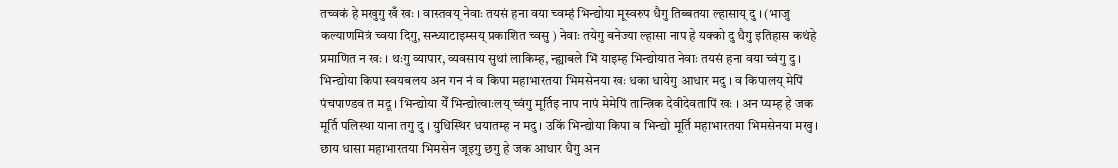तच्वकं हे मखुगु खँ खः । वास्तवय् नेवाः तयसं हना वया च्वम्हं भिन्द्योया मूस्वरुप धैगु तिब्बतया ल्हासाय् दु । (भाजु कल्याणमित्रं च्वया दिगु, सन्ध्याटाइम्सय् प्रकाशित च्वसु ) नेवाः तयेगु बनेज्या ल्हासा नाप हे यक्को दु धैगु इतिहास कथंहे प्रमाणित न खः । थःगु व्यापार, व्यवसाय सुथां लाकिम्ह, न्ह्याबले भिं याइम्ह भिन्द्योयात नेवाः तयसं हना वया च्वंगु दु । भिन्द्योया किपा स्वयबलय अन गन नं व किपा महाभारतया भिमसेनया खः धका धायेगु आधार मदु । व किपालय् मेपिं पंचपाण्डव त मदू । भिन्द्योया येँ भिन्द्योत्वाःलय् च्वंगु मूर्तिइ नाप नापं मेमेपिं तान्त्रिक देवीदेवतापिं खः । अन प्यम्ह हे जक मूर्ति पलिस्था याना तगु दु । युधिस्थिर धयातम्ह न मदु । उकिं भिन्द्योया किपा व भिन्द्यो मूर्ति महाभारतया भिमसेनया मखु । छाय धासा महाभारतया भिमसेन जूइगु छगु हे जक आधार धैगु अन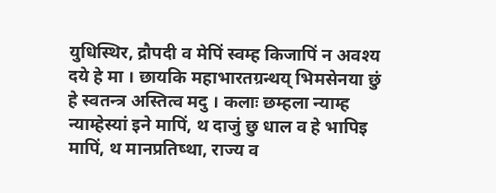युधिस्थिर, द्रौपदी व मेपिं स्वम्ह किजापिं न अवश्य दये हे मा । छायकि महाभारतग्रन्थय् भिमसेनया छुं हे स्वतन्त्र अस्तित्व मदु । कलाः छम्हला न्याम्ह न्याम्हेस्यां इने मापिं, थ दाजुं छु धाल व हे भापिइ मापिं, थ मानप्रतिष्था, राज्य व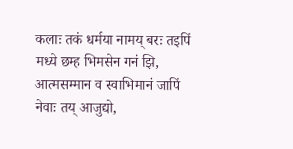कलाः तकं धर्मया नामय् बरः तइपिं मध्ये छम्ह भिमसेन गनं झि, आत्मसम्मान व स्वाभिमानं जापिं नेवाः तय् आजुद्यो,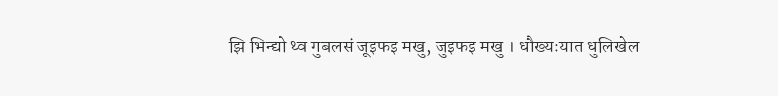झि भिन्द्यो थ्व गुबलसं जूइफइ मखु, जुइफइ मखु । धौख्यःयात धुलिखेल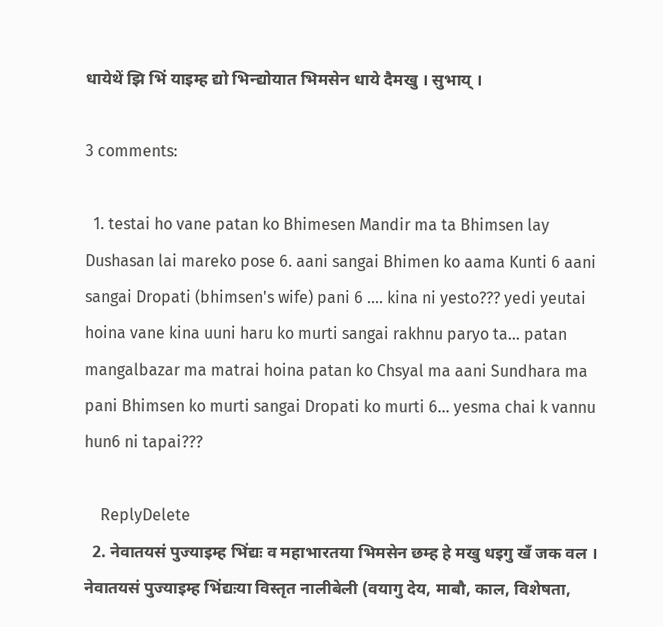धायेथें झि भिं याइम्ह द्यो भिन्द्योयात भिमसेन धाये दैमखु । सुभाय् ।

3 comments:

  1. testai ho vane patan ko Bhimesen Mandir ma ta Bhimsen lay Dushasan lai mareko pose 6. aani sangai Bhimen ko aama Kunti 6 aani sangai Dropati (bhimsen's wife) pani 6 .... kina ni yesto??? yedi yeutai hoina vane kina uuni haru ko murti sangai rakhnu paryo ta... patan mangalbazar ma matrai hoina patan ko Chsyal ma aani Sundhara ma pani Bhimsen ko murti sangai Dropati ko murti 6... yesma chai k vannu hun6 ni tapai???

    ReplyDelete
  2. नेवातयसं पुज्याइम्ह भिंद्यः व महाभारतया भिमसेन छम्ह हे मखु धइगु खँ जक वल । नेवातयसं पुज्याइम्ह भिंद्यःया विस्तृत नालीबेली (वयागु देय, माबौ, काल, विशेषता,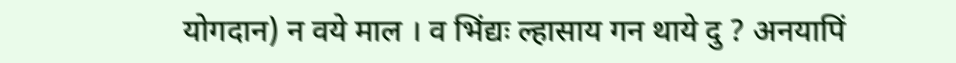योगदान) न वये माल । व भिंद्यः ल्हासाय गन थाये दु ? अनयापिं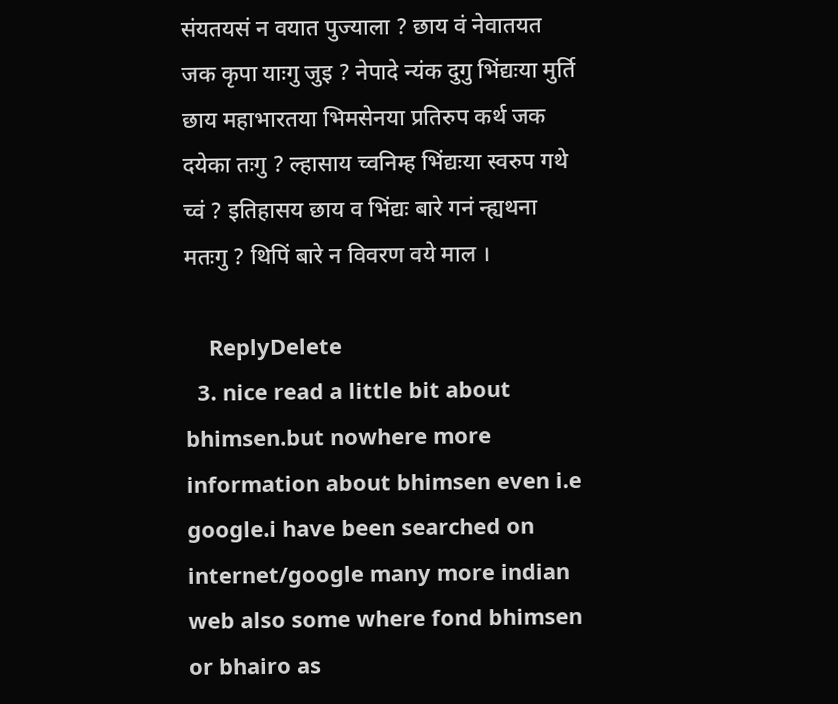संयतयसं न वयात पुज्याला ? छाय वं नेवातयत जक कृपा याःगु जुइ ? नेपादे न्यंक दुगु भिंद्यःया मुर्ति छाय महाभारतया भिमसेनया प्रतिरुप कर्थ जक दयेका तःगु ? ल्हासाय च्वनिम्ह भिंद्यःया स्वरुप गथे च्वं ? इतिहासय छाय व भिंद्यः बारे गनं न्ह्यथना मतःगु ? थिपिं बारे न विवरण वये माल ।

    ReplyDelete
  3. nice read a little bit about bhimsen.but nowhere more information about bhimsen even i.e google.i have been searched on internet/google many more indian web also some where fond bhimsen or bhairo as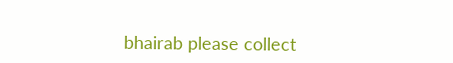bhairab please collect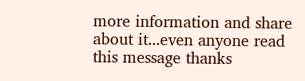more information and share about it...even anyone read this message thanks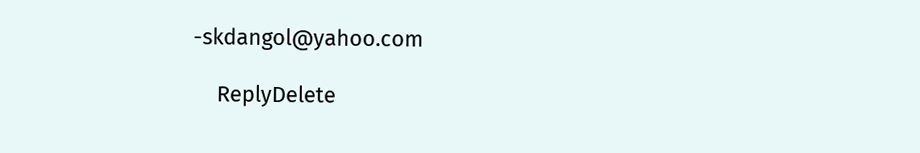-skdangol@yahoo.com

    ReplyDelete